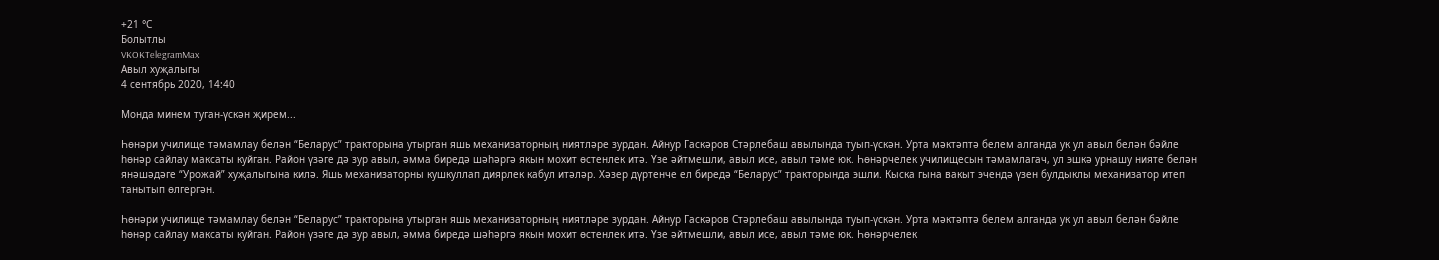+21 °С
Болытлы
VKOKTelegramMax
Авыл хуҗалыгы
4 сентябрь 2020, 14:40

Монда минем туган-үскән җирем...

Һөнәри училище тәмамлау белән “Беларус” тракторына утырган яшь механизаторның ниятләре зурдан. Айнур Гаскәров Стәрлебаш авылында туып-үскән. Урта мәктәптә белем алганда ук ул авыл белән бәйле һөнәр сайлау максаты куйган. Район үзәге дә зур авыл, әмма биредә шәһәргә якын мохит өстенлек итә. Үзе әйтмешли, авыл исе, авыл тәме юк. Һөнәрчелек училищесын тәмамлагач, ул эшкә урнашу нияте белән янәшәдәге “Урожай” хуҗалыгына килә. Яшь механизаторны кушкуллап диярлек кабул итәләр. Хәзер дүртенче ел биредә “Беларус” тракторында эшли. Кыска гына вакыт эчендә үзен булдыклы механизатор итеп танытып өлгергән.

Һөнәри училище тәмамлау белән “Беларус” тракторына утырган яшь механизаторның ниятләре зурдан. Айнур Гаскәров Стәрлебаш авылында туып-үскән. Урта мәктәптә белем алганда ук ул авыл белән бәйле һөнәр сайлау максаты куйган. Район үзәге дә зур авыл, әмма биредә шәһәргә якын мохит өстенлек итә. Үзе әйтмешли, авыл исе, авыл тәме юк. Һөнәрчелек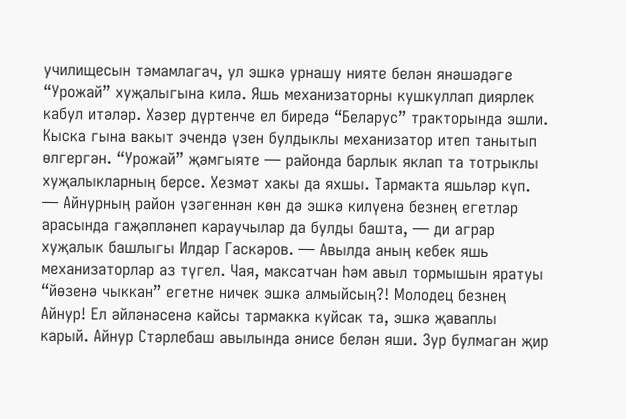училищесын тәмамлагач, ул эшкә урнашу нияте белән янәшәдәге “Урожай” хуҗалыгына килә. Яшь механизаторны кушкуллап диярлек кабул итәләр. Хәзер дүртенче ел биредә “Беларус” тракторында эшли. Кыска гына вакыт эчендә үзен булдыклы механизатор итеп танытып өлгергән. “Урожай” җәмгыяте — районда барлык яклап та тотрыклы хуҗалыкларның берсе. Хезмәт хакы да яхшы. Тармакта яшьләр күп. — Айнурның район үзәгеннән көн дә эшкә килүенә безнең егетләр арасында гаҗәпләнеп караучылар да булды башта, — ди аграр хуҗалык башлыгы Илдар Гаскәров. — Авылда аның кебек яшь механизаторлар аз түгел. Чая, максатчан һәм авыл тормышын яратуы “йөзенә чыккан” егетне ничек эшкә алмыйсың?! Молодец безнең Айнур! Ел әйләнәсенә кайсы тармакка куйсак та, эшкә җаваплы карый. Айнур Стәрлебаш авылында әнисе белән яши. Зур булмаган җир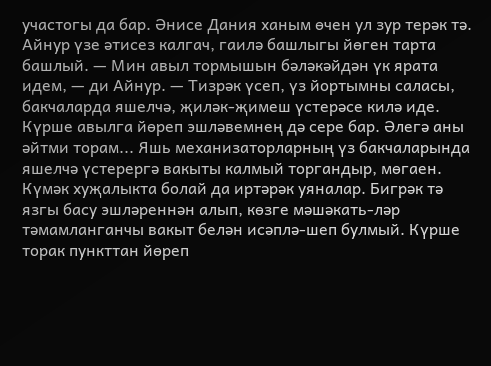участогы да бар. Әнисе Дания ханым өчен ул зур терәк тә. Айнур үзе әтисез калгач, гаилә башлыгы йөген тарта башлый. — Мин авыл тормышын бәләкәйдән үк ярата идем, — ди Айнур. — Тизрәк үсеп, үз йортымны саласы, бакчаларда яшелчә, җиләк-җимеш үстерәсе килә иде. Күрше авылга йөреп эшләвемнең дә сере бар. Әлегә аны әйтми торам... Яшь механизаторларның үз бакчаларында яшелчә үстерергә вакыты калмый торгандыр, мөгаен. Күмәк хуҗалыкта болай да иртәрәк уяналар. Бигрәк тә язгы басу эшләреннән алып, көзге мәшәкать-ләр тәмамланганчы вакыт белән исәплә-шеп булмый. Күрше торак пункттан йөреп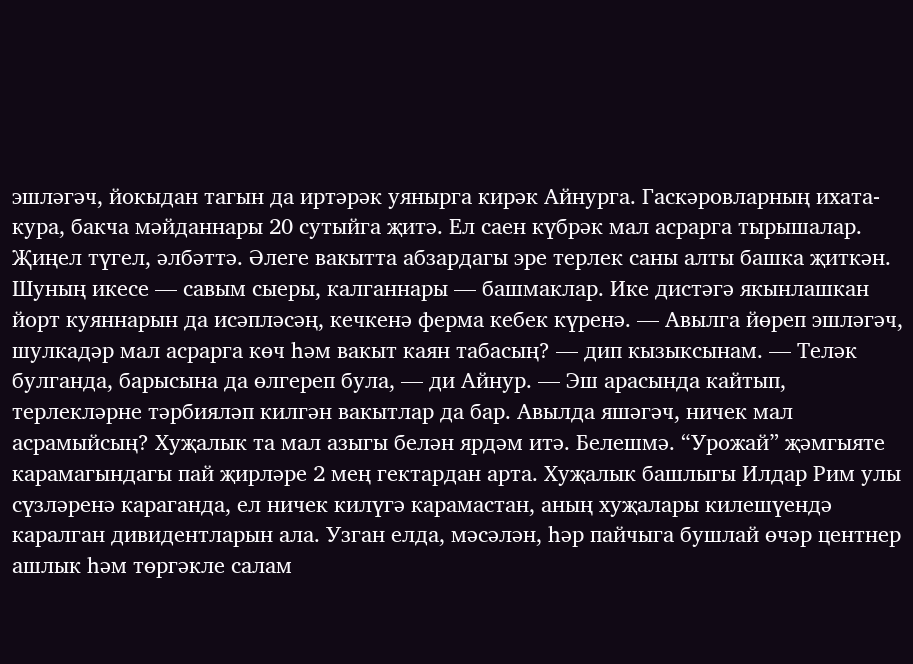эшләгәч, йокыдан тагын да иртәрәк уянырга кирәк Айнурга. Гаскәровларның ихата-кура, бакча мәйданнары 20 сутыйга җитә. Ел саен күбрәк мал асрарга тырышалар. Җиңел түгел, әлбәттә. Әлеге вакытта абзардагы эре терлек саны алты башка җиткән. Шуның икесе — савым сыеры, калганнары — башмаклар. Ике дистәгә якынлашкан йорт куяннарын да исәпләсәң, кечкенә ферма кебек күренә. — Авылга йөреп эшләгәч, шулкадәр мал асрарга көч һәм вакыт каян табасың? — дип кызыксынам. — Теләк булганда, барысына да өлгереп була, — ди Айнур. — Эш арасында кайтып, терлекләрне тәрбияләп килгән вакытлар да бар. Авылда яшәгәч, ничек мал асрамыйсың? Хуҗалык та мал азыгы белән ярдәм итә. Белешмә. “Урожай” җәмгыяте карамагындагы пай җирләре 2 мең гектардан арта. Хуҗалык башлыгы Илдар Рим улы сүзләренә караганда, ел ничек килүгә карамастан, аның хуҗалары килешүендә каралган дивидентларын ала. Узган елда, мәсәлән, һәр пайчыга бушлай өчәр центнер ашлык һәм төргәкле салам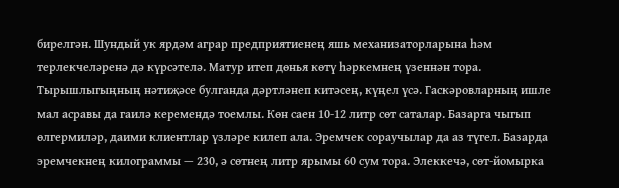бирелгән. Шундый ук ярдәм аграр предприятиенең яшь механизаторларына һәм терлекчеләренә дә күрсәтелә. Матур итеп дөнья көтү һәркемнең үзеннән тора. Тырышлыгыңның нәтиҗәсе булганда дәртләнеп китәсең, күңел үсә. Гаскәровларның ишле мал асравы да гаилә керемендә тоемлы. Көн саен 10-12 литр сөт саталар. Базарга чыгып өлгермиләр, даими клиентлар үзләре килеп ала. Эремчек сораучылар да аз түгел. Базарда эремчекнең килограммы — 230, ә сөтнең литр ярымы 60 сум тора. Элеккечә, сөт-йомырка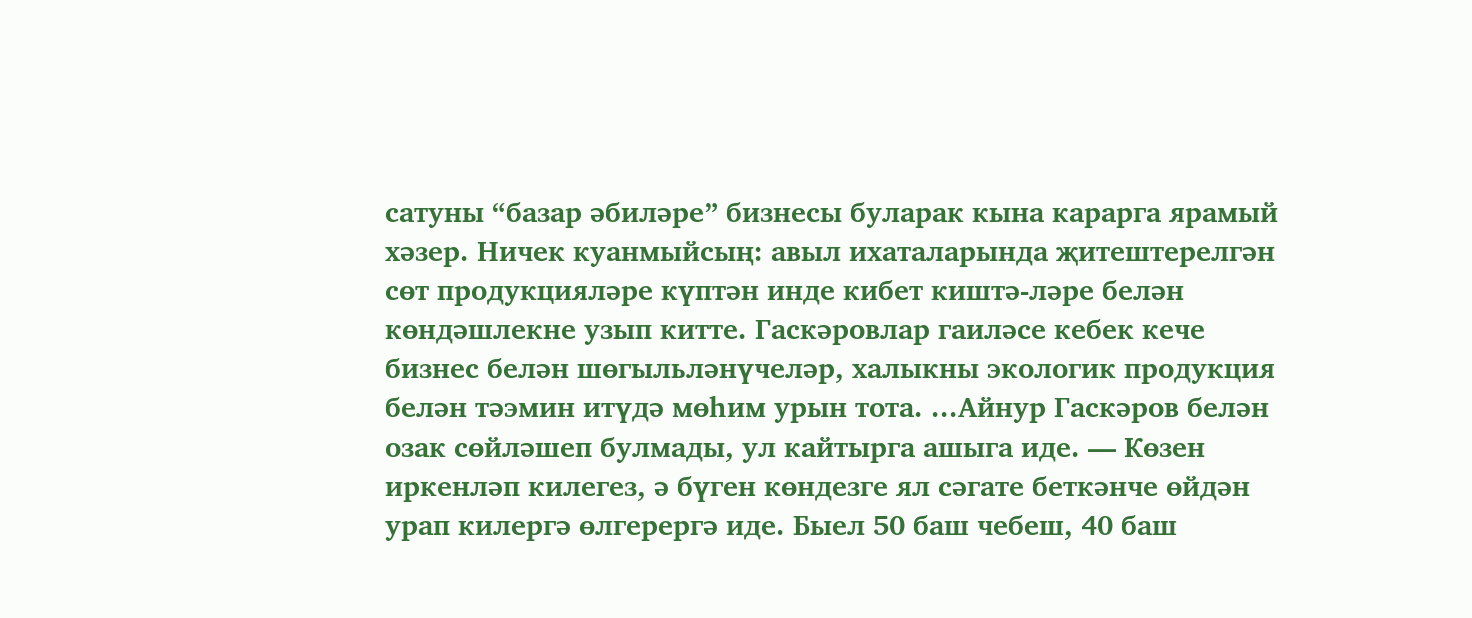сатуны “базар әбиләре” бизнесы буларак кына карарга ярамый хәзер. Ничек куанмыйсың: авыл ихаталарында җитештерелгән сөт продукцияләре күптән инде кибет киштә-ләре белән көндәшлекне узып китте. Гаскәровлар гаиләсе кебек кече бизнес белән шөгыльләнүчеләр, халыкны экологик продукция белән тәэмин итүдә мөһим урын тота. ...Айнур Гаскәров белән озак сөйләшеп булмады, ул кайтырга ашыга иде. — Көзен иркенләп килегез, ә бүген көндезге ял сәгате беткәнче өйдән урап килергә өлгерергә иде. Быел 50 баш чебеш, 40 баш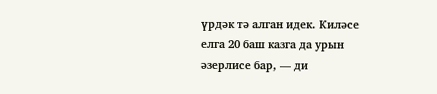үрдәк тә алган идек. Киләсе елга 20 баш казга да урын әзерлисе бар, — ди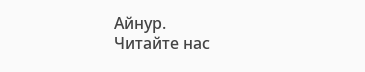Айнур.
Читайте нас